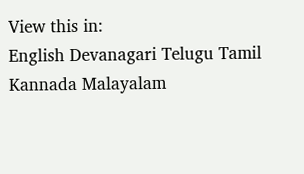View this in:
English Devanagari Telugu Tamil Kannada Malayalam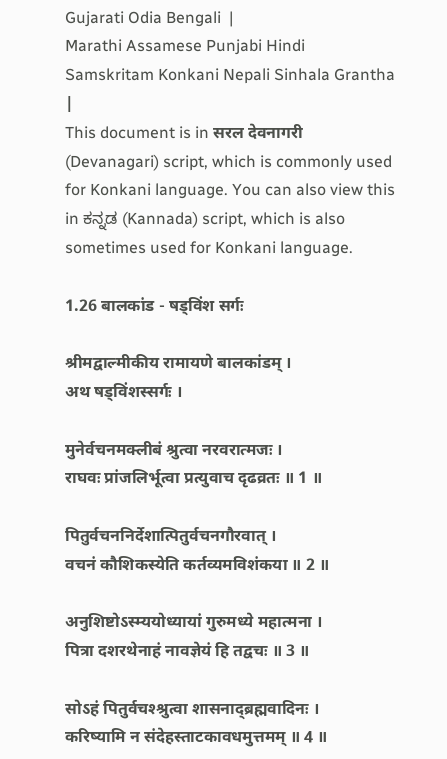Gujarati Odia Bengali  |
Marathi Assamese Punjabi Hindi Samskritam Konkani Nepali Sinhala Grantha  |
This document is in सरल देवनागरी (Devanagari) script, which is commonly used for Konkani language. You can also view this in ಕನ್ನಡ (Kannada) script, which is also sometimes used for Konkani language.

1.26 बालकांड - षड्विंश सर्गः

श्रीमद्वाल्मीकीय रामायणे बालकांडम् ।
अथ षड्विंशस्सर्गः ।

मुनेर्वचनमक्लीबं श्रुत्वा नरवरात्मजः ।
राघवः प्रांजलिर्भूत्वा प्रत्युवाच दृढव्रतः ॥ 1 ॥

पितुर्वचननिर्देशात्पितुर्वचनगौरवात् ।
वचनं कौशिकस्येति कर्तव्यमविशंकया ॥ 2 ॥

अनुशिष्टोऽस्म्ययोध्यायां गुरुमध्ये महात्मना ।
पित्रा दशरथेनाहं नावज्ञेयं हि तद्वचः ॥ 3 ॥

सोऽहं पितुर्वचश्श्रुत्वा शासनाद्ब्रह्मवादिनः ।
करिष्यामि न संदेहस्ताटकावधमुत्तमम् ॥ 4 ॥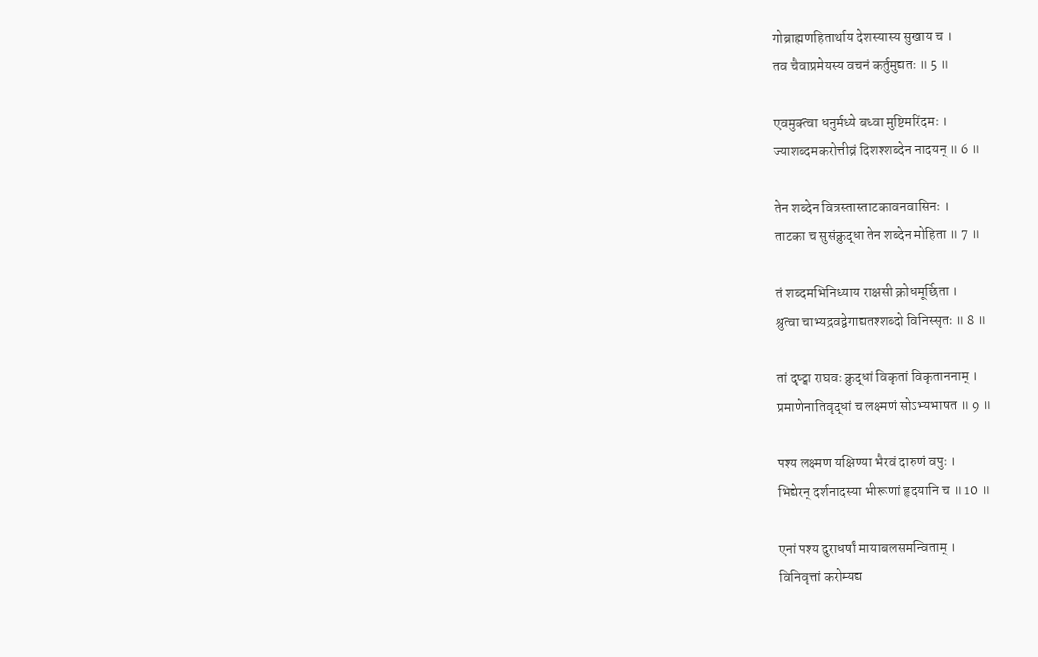गोब्राह्मणहितार्थाय देशस्यास्य सुखाय च ।
तव चैवाप्रमेयस्य वचनं कर्तुमुद्यतः ॥ 5 ॥

एवमुक्त्वा धनुर्मध्ये बध्वा मुष्टिमरिंदमः ।
ज्याशब्दमकरोत्तीव्रं दिशश्शब्देन नादयन् ॥ 6 ॥

तेन शब्देन वित्रस्तास्ताटकावनवासिनः ।
ताटका च सुसंक्रुद्धा तेन शब्देन मोहिता ॥ 7 ॥

तं शब्दमभिनिध्याय राक्षसी क्रोधमूर्छिता ।
श्रुत्वा चाभ्यद्रवद्वेगाद्यतश्शब्दो विनिस्सृतः ॥ 8 ॥

तां दृष्ट्वा राघवः क्रुद्धां विकृतां विकृताननाम् ।
प्रमाणेनातिवृद्धां च लक्ष्मणं सोऽभ्यभाषत ॥ 9 ॥

पश्य लक्ष्मण यक्षिण्या भैरवं दारुणं वपुः ।
भिद्येरन् दर्शनादस्या भीरूणां हृदयानि च ॥ 10 ॥

एनां पश्य दुराधर्षां मायाबलसमन्विताम् ।
विनिवृत्तां करोम्यद्य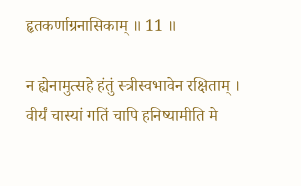हृतकर्णाग्रनासिकाम् ॥ 11 ॥

न ह्येनामुत्सहे हंतुं स्त्रीस्वभावेन रक्षिताम् ।
वीर्यं चास्यां गतिं चापि हनिष्यामीति मे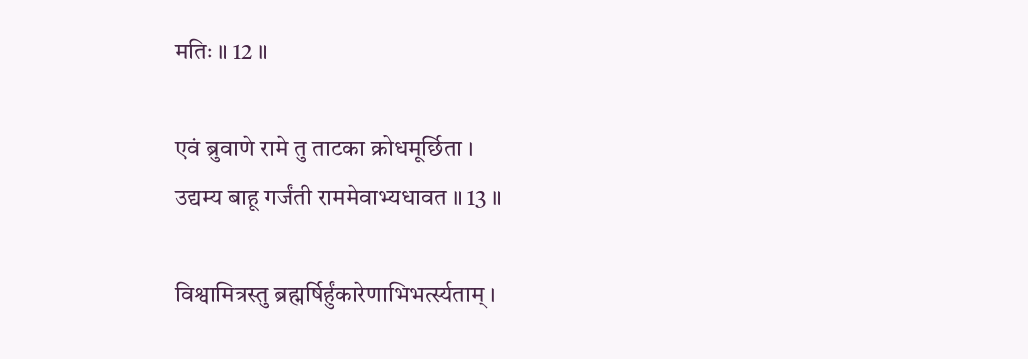मतिः ॥ 12 ॥

एवं ब्रुवाणे रामे तु ताटका क्रोधमूर्छिता ।
उद्यम्य बाहू गर्जंती राममेवाभ्यधावत ॥ 13 ॥

विश्वामित्रस्तु ब्रह्मर्षिर्हुंकारेणाभिभर्त्स्यताम् ।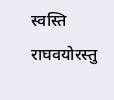स्वस्ति राघवयोरस्तु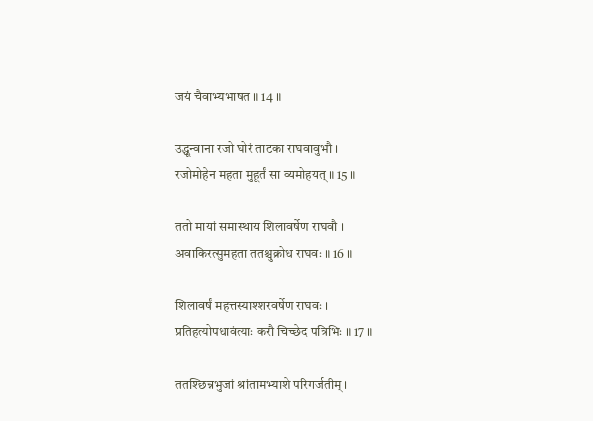जयं चैवाभ्यभाषत ॥ 14 ॥

उद्धून्वाना रजो घोरं ताटका राघवावुभौ ।
रजोमोहेन महता मुहूर्तं सा व्यमोहयत् ॥ 15 ॥

ततो मायां समास्थाय शिलावर्षेण राघवौ ।
अवाकिरत्सुमहता ततश्चुक्रोध राघवः ॥ 16 ॥

शिलावर्षं महत्तस्याश्शरवर्षेण राघवः ।
प्रतिहत्योपधावंत्याः करौ चिच्छेद पत्रिभिः ॥ 17 ॥

ततश्छिन्नभुजां श्रांतामभ्याशे परिगर्जतीम् ।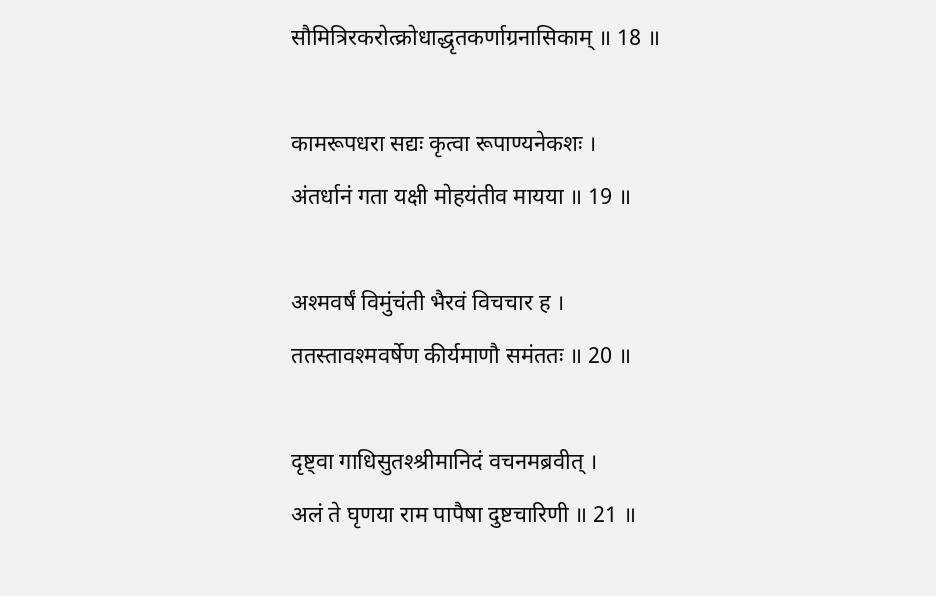सौमित्रिरकरोत्क्रोधाद्धृतकर्णाग्रनासिकाम् ॥ 18 ॥

कामरूपधरा सद्यः कृत्वा रूपाण्यनेकशः ।
अंतर्धानं गता यक्षी मोहयंतीव मायया ॥ 19 ॥

अश्मवर्षं विमुंचंती भैरवं विचचार ह ।
ततस्तावश्मवर्षेण कीर्यमाणौ समंततः ॥ 20 ॥

दृष्ट्वा गाधिसुतश्श्रीमानिदं वचनमब्रवीत् ।
अलं ते घृणया राम पापैषा दुष्टचारिणी ॥ 21 ॥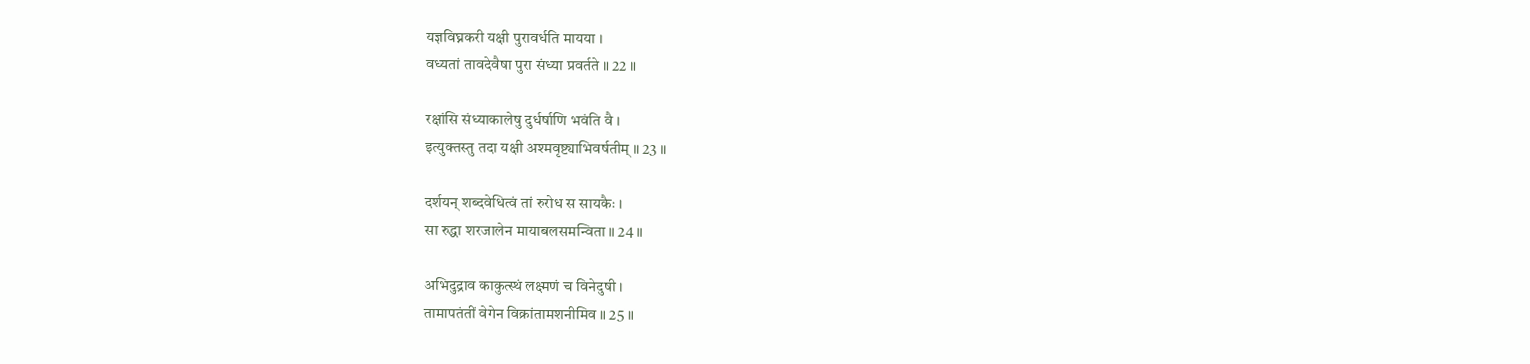यज्ञविघ्नकरी यक्षी पुरावर्धति मायया ।
वध्यतां तावदेवैषा पुरा संध्या प्रवर्तते ॥ 22 ॥

रक्षांसि संध्याकालेषु दुर्धर्षाणि भवंति वै ।
इत्युक्तस्तु तदा यक्षी अश्मवृष्ट्याभिवर्षतीम् ॥ 23 ॥

दर्शयन् शब्दवेधित्वं तां रुरोध स सायकैः ।
सा रुद्धा शरजालेन मायाबलसमन्विता ॥ 24 ॥

अभिदुद्राव काकुत्स्थं लक्ष्मणं च विनेदुषी ।
तामापतंतीं वेगेन विक्रांतामशनीमिव ॥ 25 ॥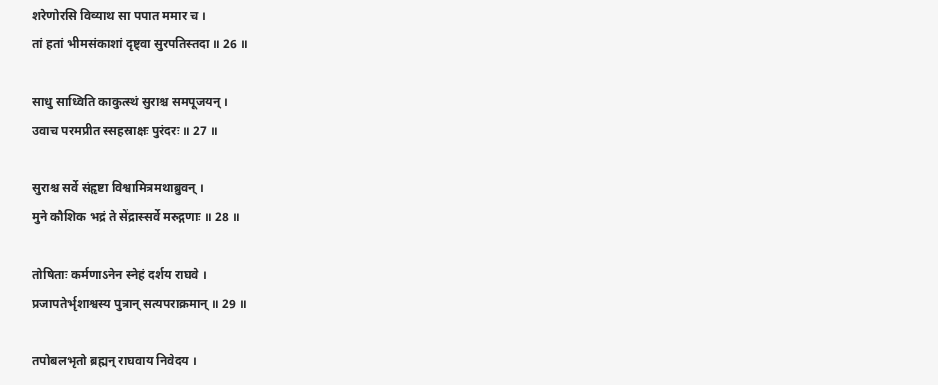शरेणोरसि विव्याथ सा पपात ममार च ।
तां हतां भीमसंकाशां दृष्ट्वा सुरपतिस्तदा ॥ 26 ॥

साधु साध्विति काकुत्स्थं सुराश्च समपूजयन् ।
उवाच परमप्रीत स्सहस्राक्षः पुरंदरः ॥ 27 ॥

सुराश्च सर्वे संहृष्टा विश्वामित्रमथाब्रुवन् ।
मुने कौशिक भद्रं ते सेंद्रास्सर्वे मरुद्गणाः ॥ 28 ॥

तोषिताः कर्मणाऽनेन स्नेहं दर्शय राघवे ।
प्रजापतेर्भृशाश्वस्य पुत्रान् सत्यपराक्रमान् ॥ 29 ॥

तपोबलभृतो ब्रह्मन् राघवाय निवेदय ।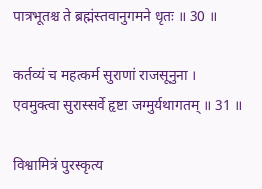पात्रभूतश्च ते ब्रह्मंस्तवानुगमने धृतः ॥ 30 ॥

कर्तव्यं च महत्कर्म सुराणां राजसूनुना ।
एवमुक्त्वा सुरास्सर्वे हृष्टा जग्मुर्यथागतम् ॥ 31 ॥

विश्वामित्रं पुरस्कृत्य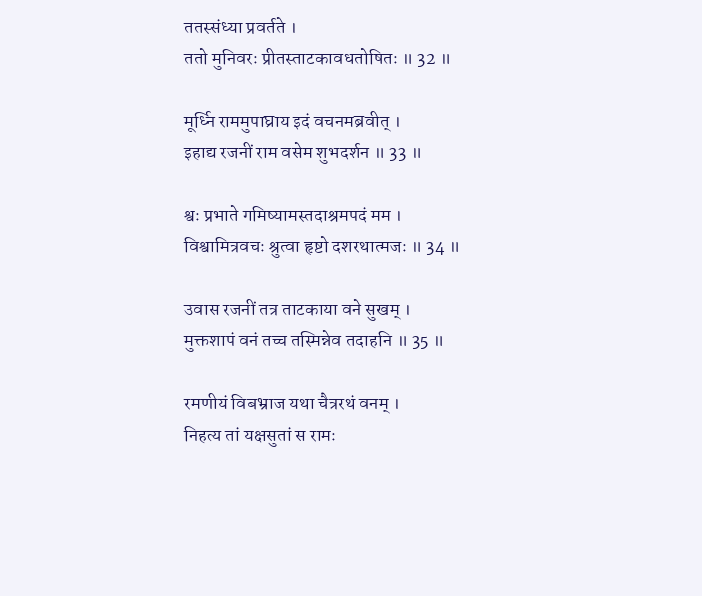ततस्संध्या प्रवर्तते ।
ततो मुनिवरः प्रीतस्ताटकावधतोषितः ॥ 32 ॥

मूर्ध्नि राममुपाघ्राय इदं वचनमब्रवीत् ।
इहाद्य रजनीं राम वसेम शुभदर्शन ॥ 33 ॥

श्वः प्रभाते गमिष्यामस्तदाश्रमपदं मम ।
विश्वामित्रवचः श्रुत्वा हृष्टो दशरथात्मजः ॥ 34 ॥

उवास रजनीं तत्र ताटकाया वने सुखम् ।
मुक्तशापं वनं तच्च तस्मिन्नेव तदाहनि ॥ 35 ॥

रमणीयं विबभ्राज यथा चैत्ररथं वनम् ।
निहत्य तां यक्षसुतां स रामः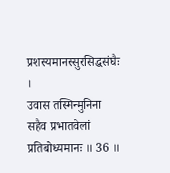प्रशस्यमानस्सुरसिद्धसंघैः ।
उवास तस्मिन्मुनिना सहैव प्रभातवेलां प्रतिबोध्यमानः ॥ 36 ॥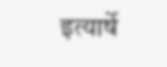इत्यार्षे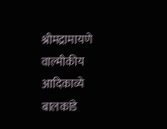श्रीमद्रामायणे वाल्मीकीय आदिकाव्ये बालकांडे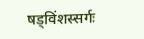षड्विंशस्सर्गः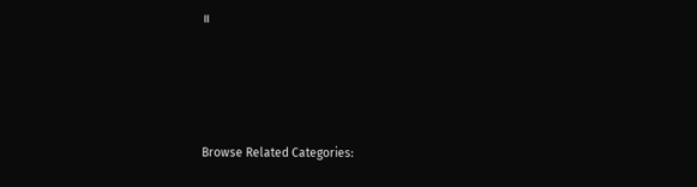॥




Browse Related Categories: